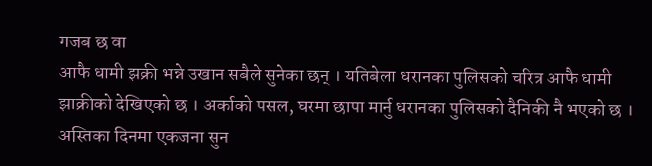गजब छ वा
आफै धामी झक्री भन्ने उखान सबैले सुनेका छन् । यतिबेला धरानका पुलिसको चरित्र आफै धामी झाक्रीको देखिएको छ । अर्काको पसल, घरमा छापा मार्नु धरानका पुलिसको दैनिकी नै भएको छ । अस्तिका दिनमा एकजना सुन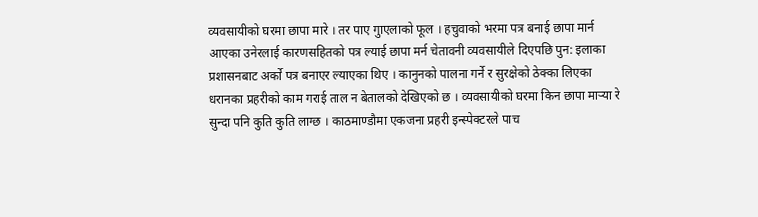व्यवसायीको घरमा छापा मारे । तर पाए गुाएलाको फूल । हचुवाको भरमा पत्र बनाई छापा मार्न आएका उनेरलाई कारणसहितको पत्र ल्याई छापा मर्न चेतावनी व्यवसायीले दिएपछि पुन: इलाका प्रशासनबाट अर्को पत्र बनाएर ल्याएका थिए । कानुनको पालना गर्ने र सुरक्षेको ठेक्का लिएका धरानका प्रहरीको काम गराई ताल न बेतालको देखिएको छ । व्यवसायीको घरमा किन छापा मार्‍या रे सुन्दा पनि कुति कुति लाग्छ । काठमाण्डौमा एकजना प्रहरी इन्स्पेक्टरले पाच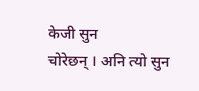केजी सुन
चोरेछन् । अनि त्यो सुन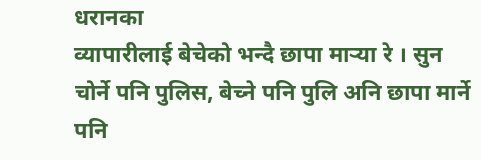धरानका
व्यापारीलाई बेचेको भन्दै छापा मार्‍या रे । सुन चोर्ने पनि पुलिस, बेच्ने पनि पुलि अनि छापा मार्ने पनि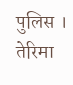पुलिस ।
तेरिमा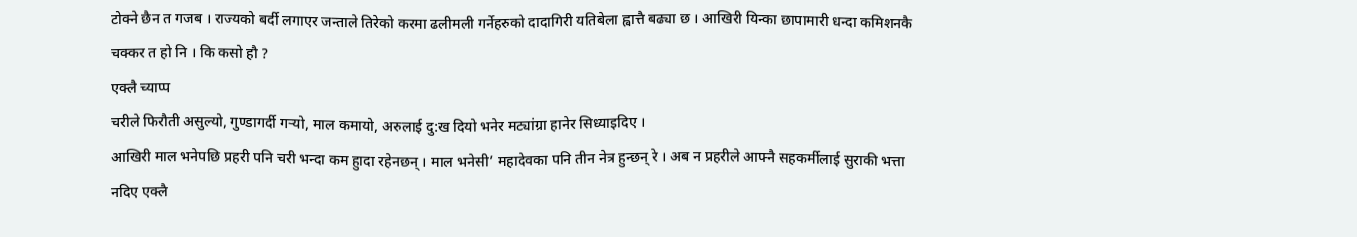टोक्ने छैन त गजब । राज्यको बर्दी लगाएर जन्ताले तिरेको करमा ढलीमली गर्नेहरुको दादागिरी यतिबेला ह्वात्तै बढ्या छ । आखिरी यिन्का छापामारी धन्दा कमिशनकै चक्कर त हो नि । कि कसो हौ ?
एक्लै च्याप्प
चरीले फिरौती असुल्यो, गुण्डागर्दी गर्‍यो, माल कमायो, अरुलाई दु:ख दियो भनेर मट्यांग्रा हानेर सिध्याइदिए ।
आखिरी माल भनेपछि प्रहरी पनि चरी भन्दा कम हुादा रहेनछन् । माल भनेसी’ महादेवका पनि तीन नेत्र हुन्छन् रे । अब न प्रहरीले आफ्नै सहकर्मीलाई सुराकी भत्ता नदिए एक्लै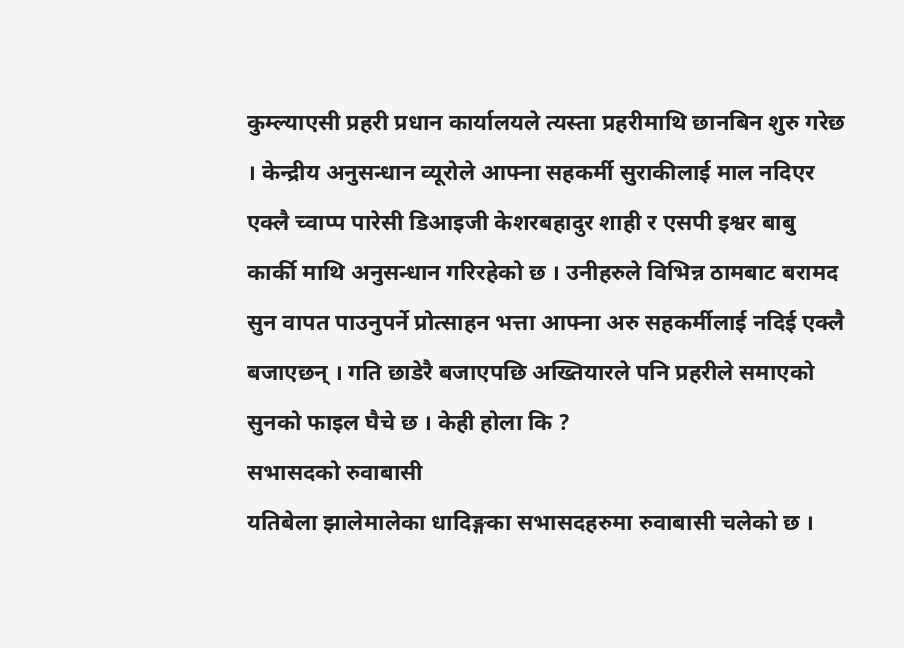कुम्ल्याएसी प्रहरी प्रधान कार्यालयले त्यस्ता प्रहरीमाथि छानबिन शुरु गरेछ । केन्द्रीय अनुसन्धान व्यूरोले आफ्ना सहकर्मी सुराकीलाई माल नदिएर एक्लै च्वाप्प पारेसी डिआइजी केशरबहादुर शाही र एसपी इश्वर बाबु कार्की माथि अनुसन्धान गरिरहेको छ । उनीहरुले विभिन्न ठामबाट बरामद सुन वापत पाउनुपर्ने प्रोत्साहन भत्ता आफ्ना अरु सहकर्मीलाई नदिई एक्लै बजाएछन् । गति छाडेरै बजाएपछि अख्तियारले पनि प्रहरीले समाएको सुनको फाइल घैचे छ । केही होला कि ?
सभासदको रुवाबासी
यतिबेला झालेमालेका धादिङ्गका सभासदहरुमा रुवाबासी चलेको छ ।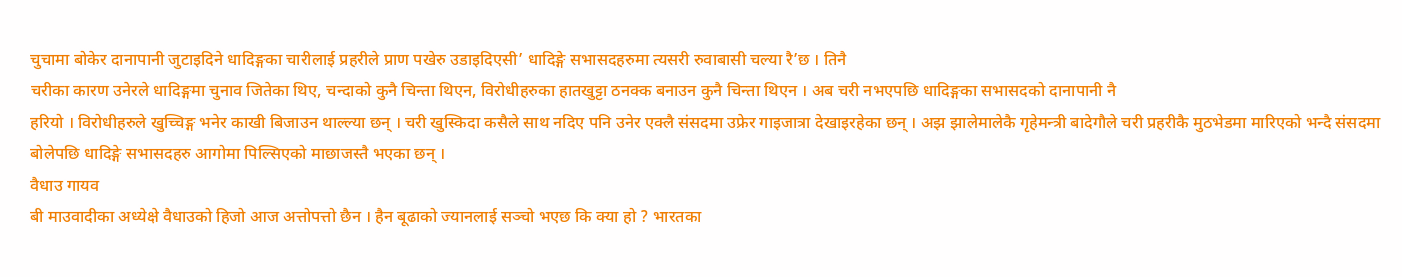चुचामा बोकेर दानापानी जुटाइदिने धादिङ्गका चारीलाई प्रहरीले प्राण पखेरु उडाइदिएसी’ धादिङ्गे सभासदहरुमा त्यसरी रुवाबासी चल्या रै’छ । तिनै
चरीका कारण उनेरले धादिङ्गमा चुनाव जितेका थिए, चन्दाको कुनै चिन्ता थिएन, विरोधीहरुका हातखुट्टा ठनक्क बनाउन कुनै चिन्ता थिएन । अब चरी नभएपछि धादिङ्गका सभासदको दानापानी नै
हरियो । विरोधीहरुले खुच्चिङ्ग भनेर काखी बिजाउन थाल्ल्या छन् । चरी खुस्किदा कसैले साथ नदिए पनि उनेर एक्लै संसदमा उफ्रेर गाइजात्रा देखाइरहेका छन् । अझ झालेमालेकै गृहेमन्त्री बादेगौले चरी प्रहरीकै मुठभेडमा मारिएको भन्दै संसदमा बोलेपछि धादिङ्गे सभासदहरु आगोमा पिल्सिएको माछाजस्तै भएका छन् ।
वैधाउ गायव
बी माउवादीका अध्येक्षे वैधाउको हिजो आज अत्तोपत्तो छैन । हैन बूढाको ज्यानलाई सञ्चो भएछ कि क्या हो ? भारतका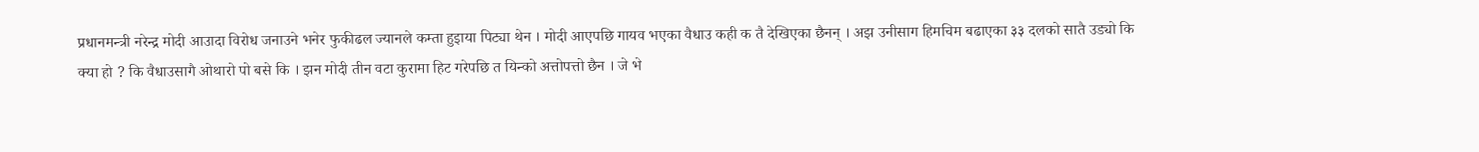प्रधानमन्त्री नरेन्द्र मोदी आउादा विरोध जनाउने भनेर फुकीढल ज्यानले कम्ता हुइाया पिट्या थेन । मोदी आएपछि गायव भएका वैधाउ कही क तै देखिएका छैनन् । अझ उनीसाग हिमचिम बढाएका ३३ दलको सातै उड्यो कि क्या हो ? कि वैधाउसागै ओथारो पो बसे कि । झन मोदी तीन वटा कुरामा हिट गरेपछि त यिन्को अत्तोपत्तो छैन । जे भे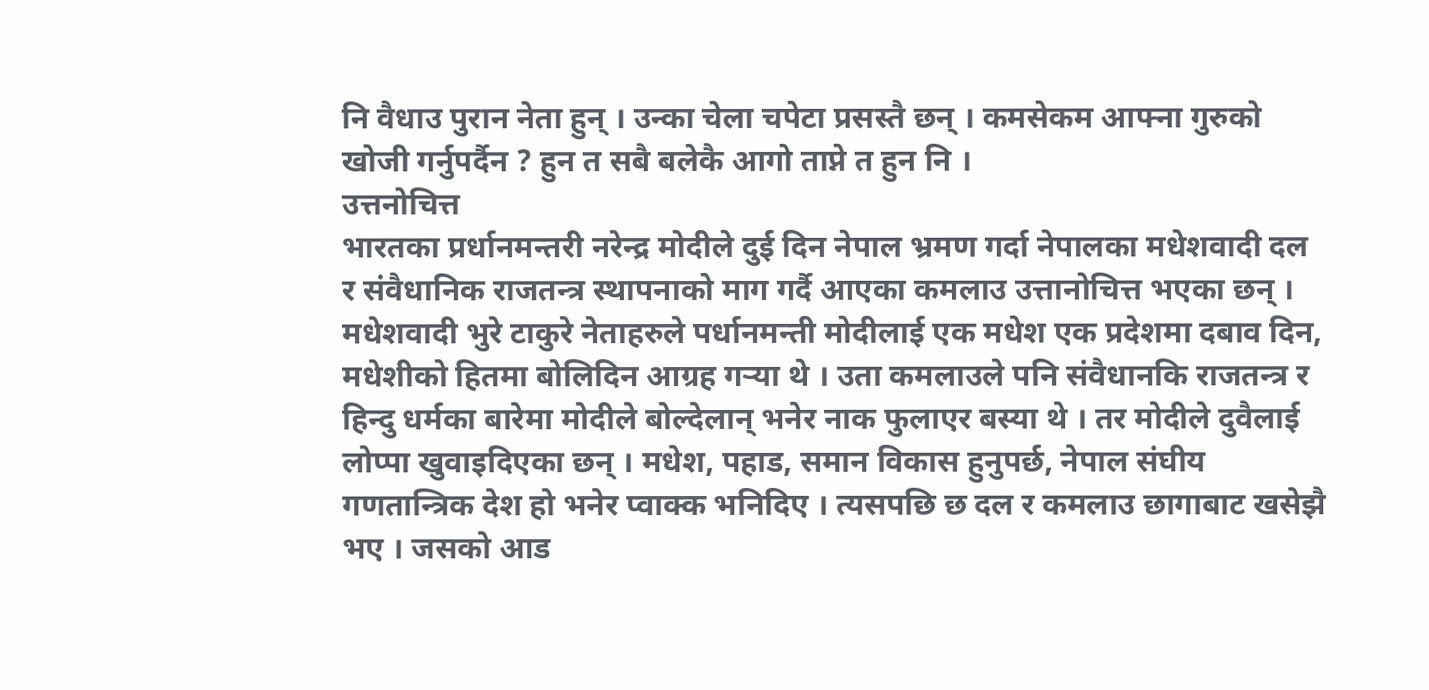नि वैधाउ पुरान नेता हुन् । उन्का चेला चपेटा प्रसस्तै छन् । कमसेकम आफ्ना गुरुको खोजी गर्नुपर्दैन ? हुन त सबै बलेकै आगो ताप्ने त हुन नि ।
उत्तनोचित्त
भारतका प्रर्धानमन्तरी नरेन्द्र मोदीले दुई दिन नेपाल भ्रमण गर्दा नेपालका मधेशवादी दल र संवैधानिक राजतन्त्र स्थापनाको माग गर्दै आएका कमलाउ उत्तानोचित्त भएका छन् । मधेशवादी भुरे टाकुरे नेताहरुले पर्धानमन्ती मोदीलाई एक मधेश एक प्रदेशमा दबाव दिन, मधेशीको हितमा बोलिदिन आग्रह गर्‍या थे । उता कमलाउले पनि संवैधानकि राजतन्त्र र हिन्दु धर्मका बारेमा मोदीले बोल्देलान् भनेर नाक फुलाएर बस्या थे । तर मोदीले दुवैलाई लोप्पा खुवाइदिएका छन् । मधेश, पहाड, समान विकास हुनुपर्छ, नेपाल संघीय गणतान्त्रिक देश हो भनेर प्वाक्क भनिदिए । त्यसपछि छ दल र कमलाउ छागाबाट खसेझै भए । जसको आड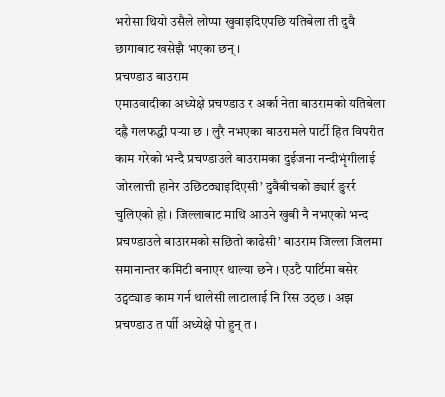भरोसा थियो उसैले लोप्पा खुवाइदिएपछि यतिबेला ती दुवै छागाबाट खसेझै भएका छन् ।
प्रचण्डाउ बाउराम
एमाउवादीका अध्येक्षे प्रचण्डाउ र अर्का नेता बाउरामको यतिबेला दह्रै गलफद्धी पर्‍या छ । लुरै नभएका बाउरामले पार्टी हित विपरीत काम गरेको भन्दै प्रचण्डाउले बाउरामका दुईजना नन्दीभृंगीलाई जोरलात्ती हानेर उछिटठ्याइदिएसी’ दुवैबीचको ङ्यार्र ङुरर्र चुलिएको हो । जिल्लाबाट माथि आउने खुबी नै नभएको भन्द प्रचण्डाउले बाउारमको सछितो काढेसी’ बाउराम जिल्ला जिलमा समानान्तर कमिटी बनाएर थाल्या छने । एउटै पार्टिमा बसेर उट्पट्याङ काम गर्न थालेसी लाटालाई नि रिस उठ्छ । अझ प्रचण्डाउ त र्पाी अध्येक्षे पो हुन् त ।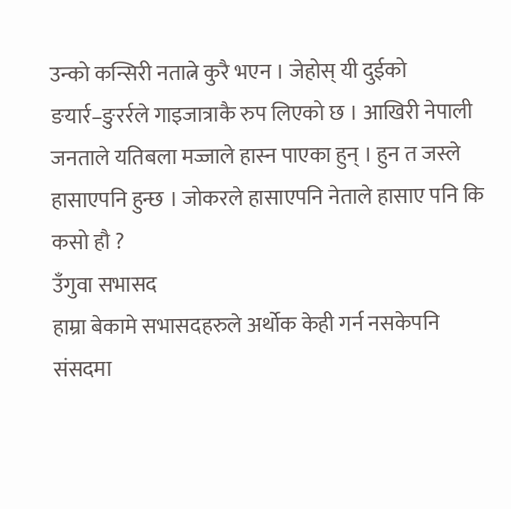उन्को कन्सिरी नतात्ने कुरै भएन । जेहोस् यी दुईको ङयार्र–ङुरर्रले गाइजात्राकै रुप लिएको छ । आखिरी नेपाली जनताले यतिबला मज्जाले हास्न पाएका हुन् । हुन त जस्ले हासाएपनि हुन्छ । जोकरले हासाएपनि नेताले हासाए पनि कि कसो हौ ?
उँगुवा सभासद
हाम्रा बेकामे सभासदहरुले अर्थोक केही गर्न नसकेपनि संसदमा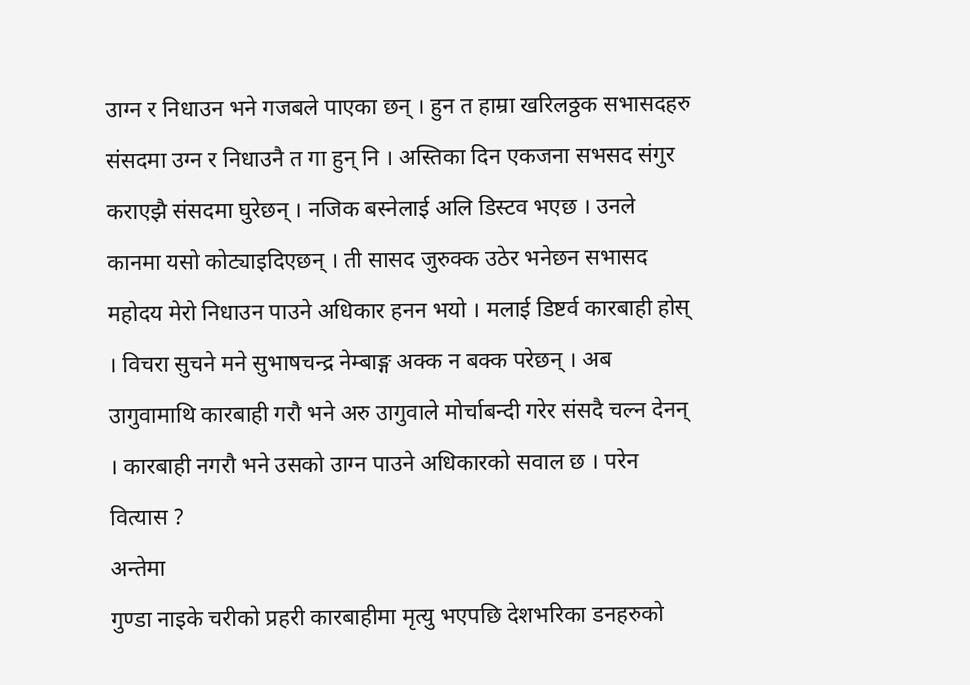उाग्न र निधाउन भने गजबले पाएका छन् । हुन त हाम्रा खरिलठ्ठक सभासदहरु संसदमा उग्न र निधाउनै त गा हुन् नि । अस्तिका दिन एकजना सभसद संगुर कराएझै संसदमा घुरेछन् । नजिक बस्नेलाई अलि डिस्टव भएछ । उनले कानमा यसो कोट्याइदिएछन् । ती सासद जुरुक्क उठेर भनेछन सभासद महोदय मेरो निधाउन पाउने अधिकार हनन भयो । मलाई डिष्टर्व कारबाही होस् । विचरा सुचने मने सुभाषचन्द्र नेम्बाङ्ग अक्क न बक्क परेछन् । अब उागुवामाथि कारबाही गरौ भने अरु उागुवाले मोर्चाबन्दी गरेर संसदै चल्न देनन् । कारबाही नगरौ भने उसको उाग्न पाउने अधिकारको सवाल छ । परेन वित्यास ?
अन्तेमा
गुण्डा नाइके चरीको प्रहरी कारबाहीमा मृत्यु भएपछि देशभरिका डनहरुको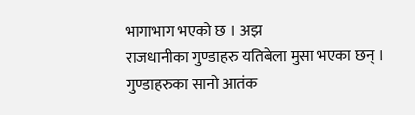भागाभाग भएको छ । अझ
राजधानीका गुण्डाहरु यतिबेला मुसा भएका छन् । गुण्डाहरुका सानो आतंक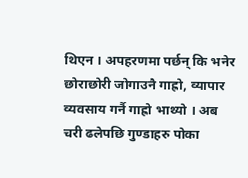थिएन । अपहरणमा पर्छन् कि भनेर छोराछोरी जोगाउनै गाह्रो, व्यापार व्यवसाय गर्नै गाह्रो भाथ्यो । अब
चरी ढलेपछि गुण्डाहरु पोका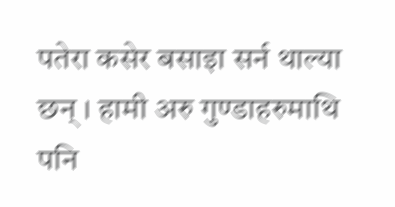पतेरा कसेर बसाइा सर्न थाल्या छन् । हामी अरु गुण्डाहरुमाथि पनि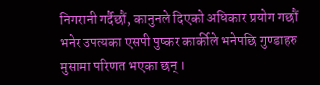निगरानी गर्दैछौं, कानुनले दिएको अधिकार प्रयोग गछौं भनेर उपत्यका एसपी पुष्कर कार्कीले भनेपछि गुण्डाहरु मुसामा परिणत भएका छन् ।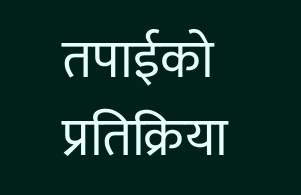तपाईको प्रतिक्रिया